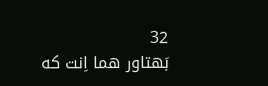32
بَهتاور هما اِنت که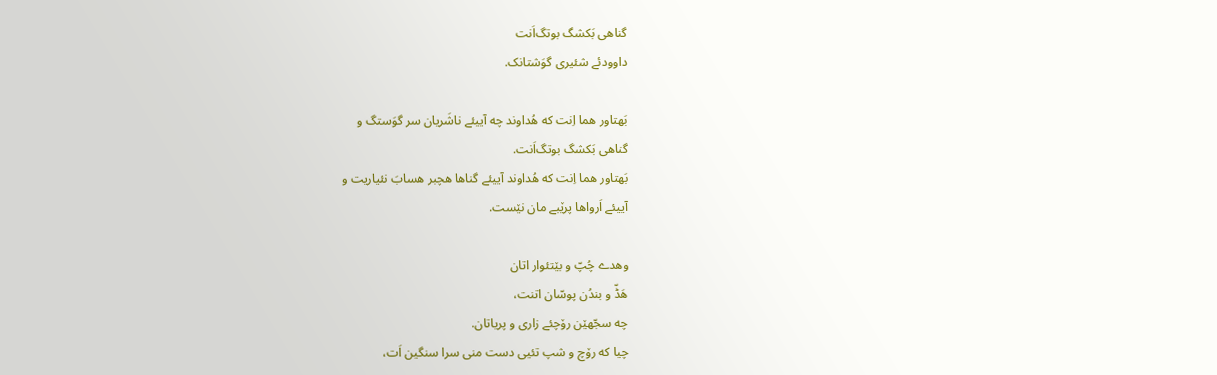گناهی بَکشگ بوتگ‌اَنت
داوودئے شئیری گوَشتانک.

بَهتاور هما اِنت که هُداوند چه آییئے ناشَریان سر گوَستگ و
گناهی بَکشگ بوتگ‌اَنت.
بَهتاور هما اِنت که هُداوند آییئے گناها هچبر هسابَ نئیاریت و
آییئے اَرواها پرێبے مان نێست.

وهدے چُپّ و بێتئوار اتان
هَڈّ و بندُن پوسّان اتنت،
چه سجّهێن رۆچئے زاری و پریاتان.
چیا که رۆچ و شپ تئیی دست منی سرا سنگین اَت،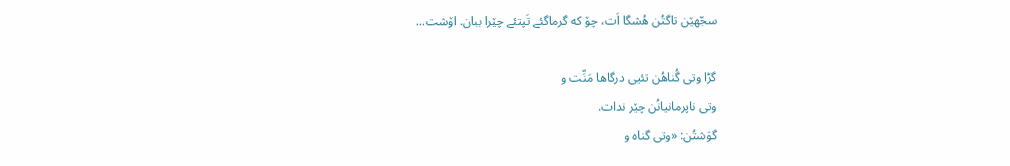سجّهێن تاگتُن هُشگا اَت، چۆ که گرماگئے تَپتئے چێرا ببان. اۆشت...

گڑا وتی گُناهُن تئیی درگاها مَنِّت و
وتی ناپرمانیانُن چێر ندات.
گوَشتُن: «وتی گناه و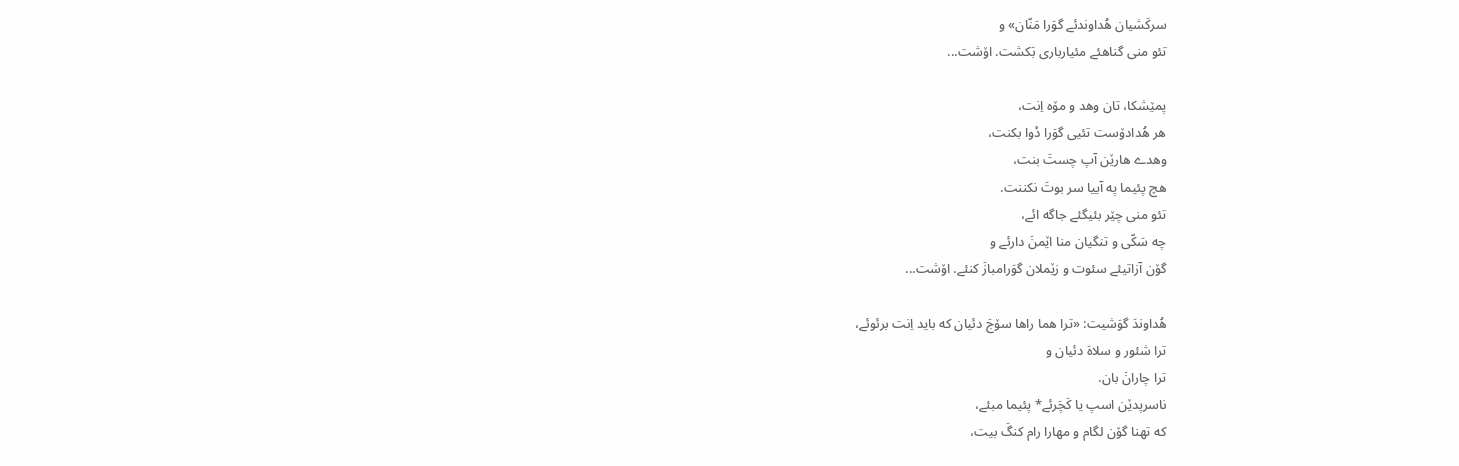سرکَشیان هُداوندئے گوَرا مَنّان» و
تئو منی گناهئے مئیارباری بَکشت. اۆشت...

پمێشکا، تان وهد و مۆه اِنت،
هر هُدادۆست تئیی گوَرا دْوا بکنت،
وهدے هارێن آپ چستَ بنت،
هچ پئیما په آییا سر بوتَ نکننت.
تئو منی چێر بئیگئے جاگه ائے،
چه سَکّی و تنگیان منا اێمنَ دارئے و
گۆن آزاتیئے سئوت و زێملان گوَرامبازَ کنئے. اۆشت...

هُداوندَ گوَشیت: «ترا هما راها سۆجَ دئیان که باید اِنت برئوئے،
ترا شئور و سلاهَ دئیان و
ترا چارانَ بان.
ناسرپدێن اسپ یا کَچَرئے* پئیما مبئے،
که تهنا گۆن لگام و مهارا رام کنگَ بیت،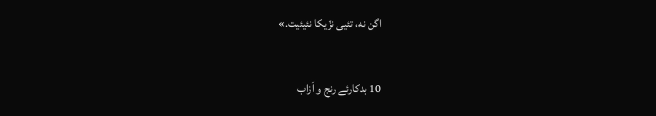اگن نه، تئیی نزّیکا نئیئیت.»

10 بدکارئے رنج و اَزاب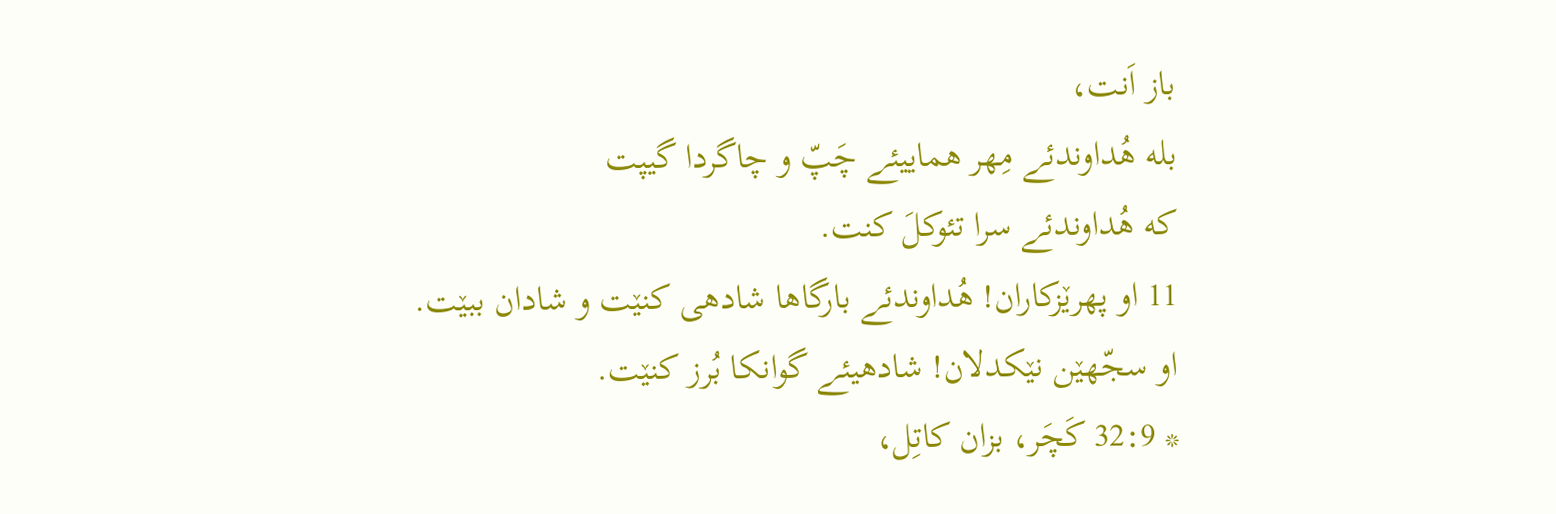باز اَنت،
بله هُداوندئے مِهر هماییئے چَپّ و چاگردا گیپت
که هُداوندئے سرا تئوکلَ کنت.
11 او پهرێزکاران! هُداوندئے بارگاها شادهی کنێت و شادان ببێت.
او سجّهێن نێکدلان! شادهیئے گوانکا بُرز کنێت.
* 32:9 کَچَر، بزان کاتِل،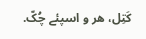کَتِل، هر و اسپئے چُکّ.